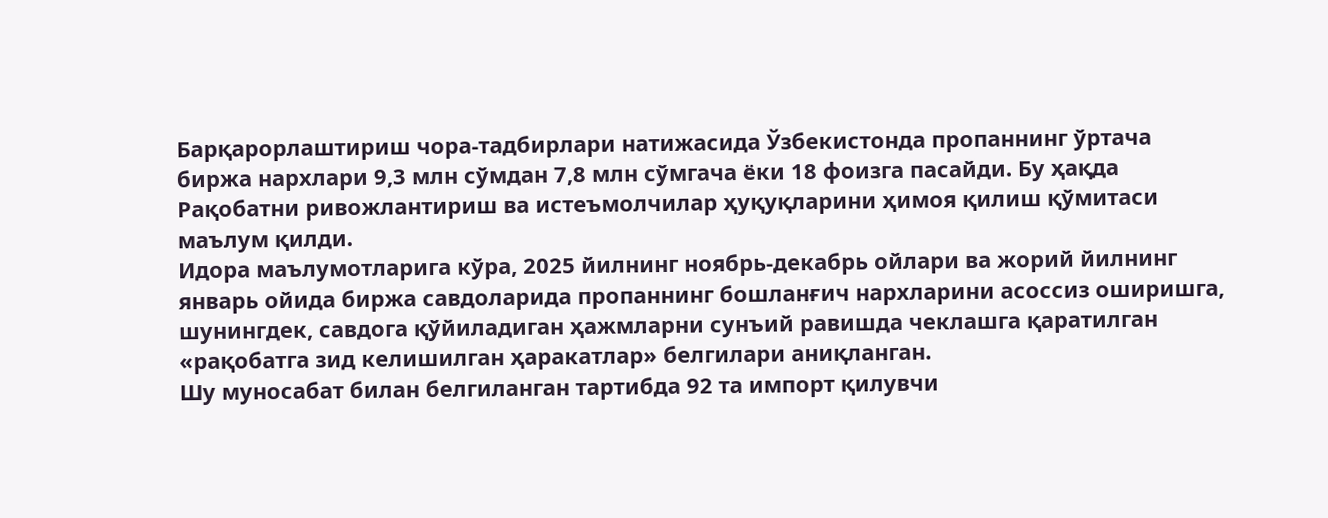Барқарорлаштириш чора-тадбирлари натижасида Ўзбекистонда пропаннинг ўртача биржа нархлари 9,3 млн сўмдан 7,8 млн сўмгача ёки 18 фоизга пасайди. Бу ҳақда Рақобатни ривожлантириш ва истеъмолчилар ҳуқуқларини ҳимоя қилиш қўмитаси маълум қилди.
Идора маълумотларига кўра, 2025 йилнинг ноябрь-декабрь ойлари ва жорий йилнинг январь ойида биржа савдоларида пропаннинг бошланғич нархларини асоссиз оширишга, шунингдек, савдога қўйиладиган ҳажмларни сунъий равишда чеклашга қаратилган «рақобатга зид келишилган ҳаракатлар» белгилари аниқланган.
Шу муносабат билан белгиланган тартибда 92 та импорт қилувчи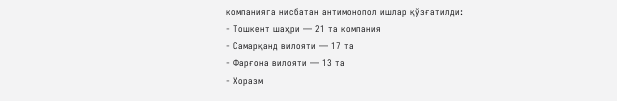компанияга нисбатан антимонопол ишлар қўзғатилди:
- Тошкент шаҳри — 21 та компания
- Самарқанд вилояти — 17 та
- Фарғона вилояти — 13 та
- Хоразм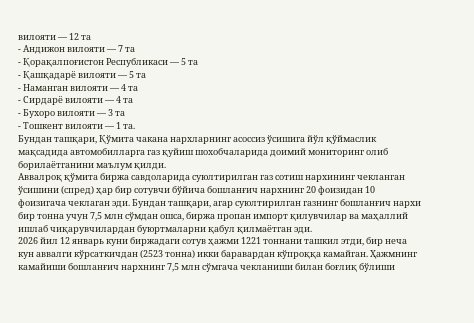вилояти — 12 та
- Андижон вилояти — 7 та
- Қорақалпоғистон Республикаси — 5 та
- Қашқадарё вилояти — 5 та
- Наманган вилояти — 4 та
- Сирдарё вилояти — 4 та
- Бухоро вилояти — 3 та
- Тошкент вилояти — 1 та.
Бундан ташқари, Қўмита чакана нархларнинг асоссиз ўсишига йўл қўймаслик мақсадида автомобилларга газ қуйиш шохобчаларида доимий мониторинг олиб борилаётганини маълум қилди.
Аввалроқ қўмита биржа савдоларида суюлтирилган газ сотиш нархининг чекланган ўсишини (спред) ҳар бир сотувчи бўйича бошланғич нархнинг 20 фоизидан 10 фоизигача чеклаган эди. Бундан ташқари, агар суюлтирилган газнинг бошланғич нархи бир тонна учун 7,5 млн сўмдан ошса, биржа пропан импорт қилувчилар ва маҳаллий ишлаб чиқарувчилардан буюртмаларни қабул қилмаётган эди.
2026 йил 12 январь куни биржадаги сотув ҳажми 1221 тоннани ташкил этди, бир неча кун аввалги кўрсаткичдан (2523 тонна) икки баравардан кўпроққа камайган. Ҳажмнинг камайиши бошланғич нархнинг 7,5 млн сўмгача чекланиши билан боғлиқ бўлиши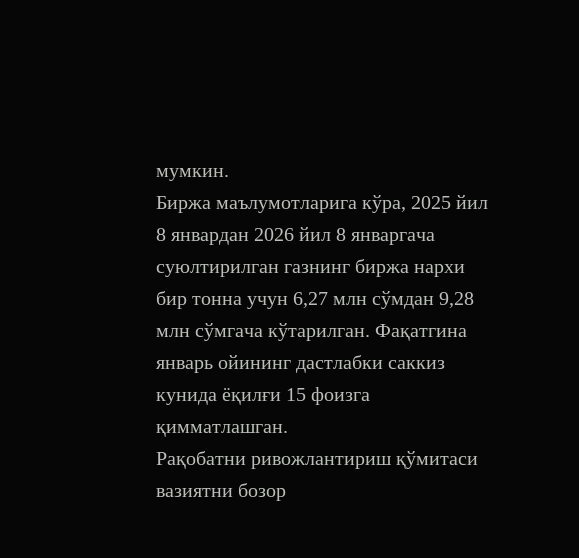мумкин.
Биржа маълумотларига кўра, 2025 йил 8 январдан 2026 йил 8 январгача суюлтирилган газнинг биржа нархи бир тонна учун 6,27 млн сўмдан 9,28 млн сўмгача кўтарилган. Фақатгина январь ойининг дастлабки саккиз кунида ёқилғи 15 фоизга қимматлашган.
Рақобатни ривожлантириш қўмитаси вазиятни бозор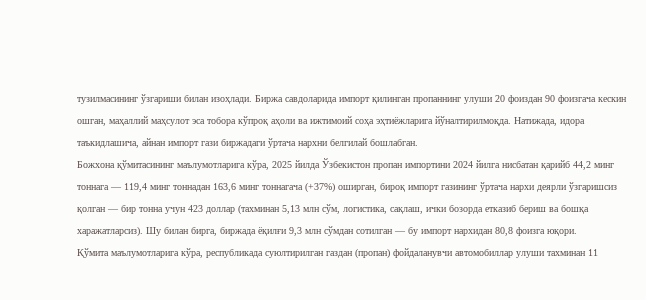тузилмасининг ўзгариши билан изоҳлади. Биржа савдоларида импорт қилинган пропаннинг улуши 20 фоиздан 90 фоизгача кескин ошган, маҳаллий маҳсулот эса тобора кўпроқ аҳоли ва ижтимоий соҳа эҳтиёжларига йўналтирилмоқда. Натижада, идора таъкидлашича, айнан импорт гази биржадаги ўртача нархни белгилай бошлабган.
Божхона қўмитасининг маълумотларига кўра, 2025 йилда Ўзбекистон пропан импортини 2024 йилга нисбатан қарийб 44,2 минг тоннага — 119,4 минг тоннадан 163,6 минг тоннагача (+37%) оширган, бироқ импорт газининг ўртача нархи деярли ўзгаришсиз қолган — бир тонна учун 423 доллар (тахминан 5,13 млн сўм, логистика, сақлаш, ички бозорда етказиб бериш ва бошқа харажатларсиз). Шу билан бирга, биржада ёқилғи 9,3 млн сўмдан сотилган — бу импорт нархидан 80,8 фоизга юқори.
Қўмита маълумотларига кўра, республикада суюлтирилган газдан (пропан) фойдаланувчи автомобиллар улуши тахминан 11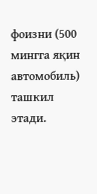фоизни (500 мингга яқин автомобиль) ташкил этади.